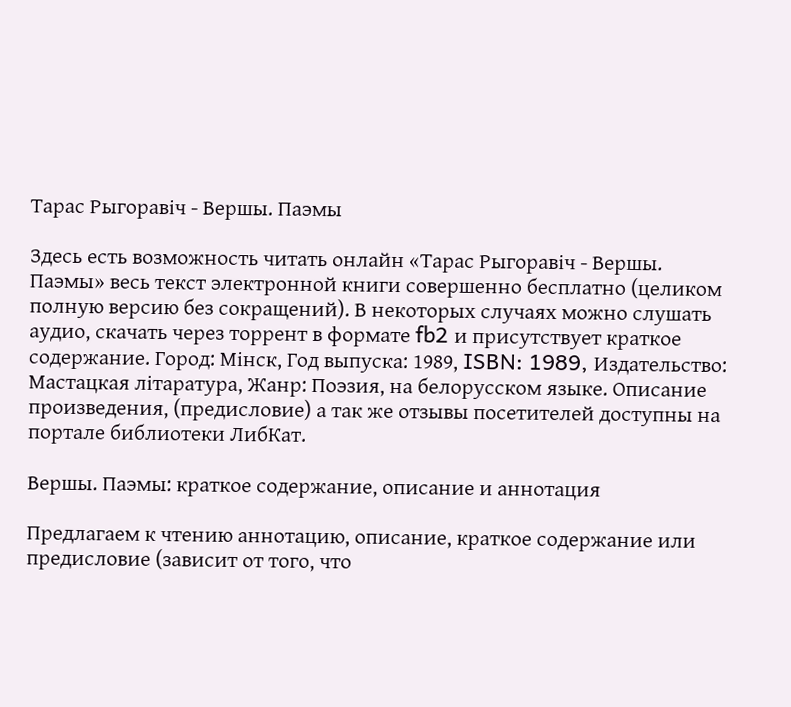Тарас Рыгоравіч - Вершы. Паэмы

Здесь есть возможность читать онлайн «Тарас Рыгоравіч - Вершы. Паэмы» весь текст электронной книги совершенно бесплатно (целиком полную версию без сокращений). В некоторых случаях можно слушать аудио, скачать через торрент в формате fb2 и присутствует краткое содержание. Город: Мінск, Год выпуска: 1989, ISBN: 1989, Издательство: Мастацкая літаратура, Жанр: Поэзия, на белорусском языке. Описание произведения, (предисловие) а так же отзывы посетителей доступны на портале библиотеки ЛибКат.

Вершы. Паэмы: краткое содержание, описание и аннотация

Предлагаем к чтению аннотацию, описание, краткое содержание или предисловие (зависит от того, что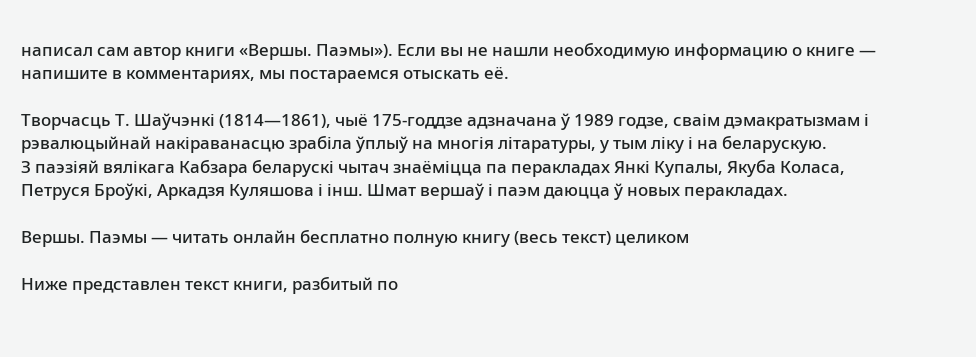написал сам автор книги «Вершы. Паэмы»). Если вы не нашли необходимую информацию о книге — напишите в комментариях, мы постараемся отыскать её.

Творчасць Т. Шаўчэнкі (1814—1861), чыё 175-годдзе адзначана ў 1989 годзе, сваім дэмакратызмам і рэвалюцыйнай накіраванасцю зрабіла ўплыў на многія літаратуры, у тым ліку і на беларускую.
З паэзіяй вялікага Кабзара беларускі чытач знаёміцца па перакладах Янкі Купалы, Якуба Коласа, Петруся Броўкі, Аркадзя Куляшова і інш. Шмат вершаў і паэм даюцца ў новых перакладах.

Вершы. Паэмы — читать онлайн бесплатно полную книгу (весь текст) целиком

Ниже представлен текст книги, разбитый по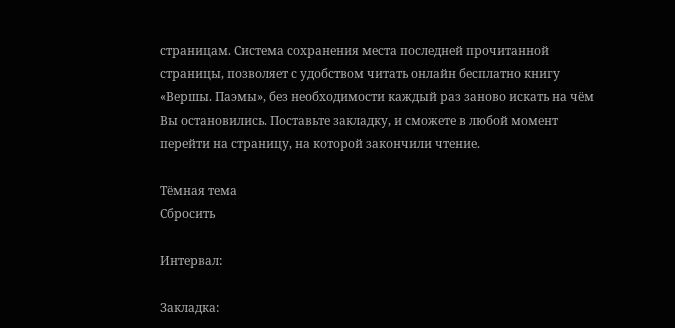страницам. Система сохранения места последней прочитанной страницы, позволяет с удобством читать онлайн бесплатно книгу «Вершы. Паэмы», без необходимости каждый раз заново искать на чём Вы остановились. Поставьте закладку, и сможете в любой момент перейти на страницу, на которой закончили чтение.

Тёмная тема
Сбросить

Интервал:

Закладка: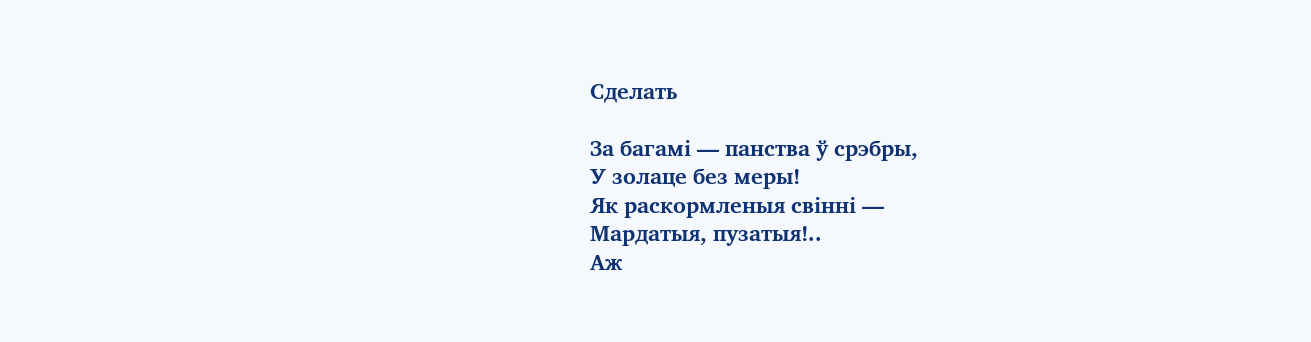Сделать

За багамі — панства ў срэбры,
У золаце без меры!
Як раскормленыя свінні —
Мардатыя, пузатыя!..
Аж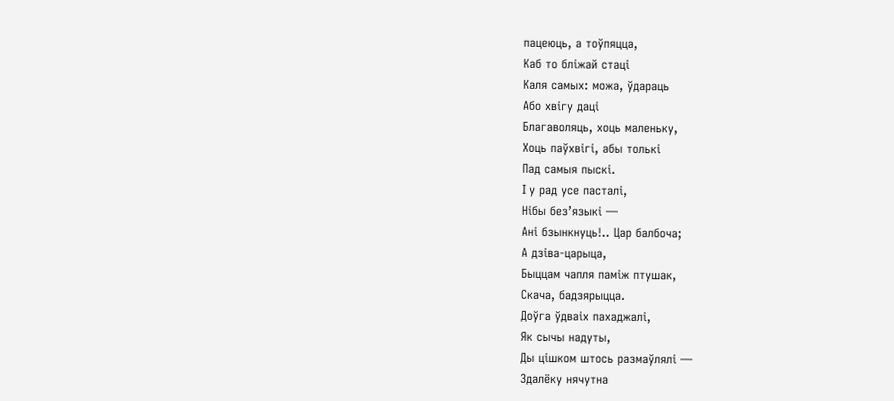пацеюць, а тоўпяцца,
Каб то бліжай стаці
Каля самых: можа, ўдараць
Або хвігу даці
Благаволяць, хоць маленьку,
Хоць паўхвігі, абы толькі
Пад самыя пыскі.
I у рад усе пасталі,
Нібы без’языкі —
Ані бзынкнуць!.. Цар балбоча;
А дзіва-царыца,
Быццам чапля паміж птушак,
Скача, бадзярыцца.
Доўга ўдваіх пахаджалі,
Як сычы надуты,
Ды цішком штось размаўлялі —
Здалёку нячутна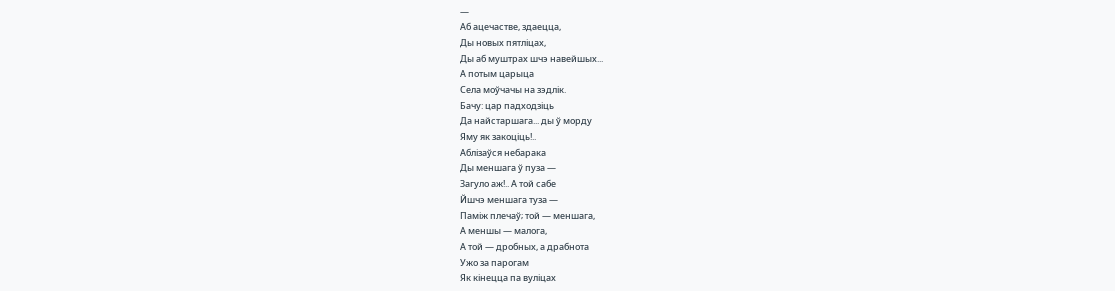—
Аб ацечастве, здаецца,
Ды новых пятліцах,
Ды аб муштрах шчэ навейшых...
А потым царыца
Села моўчачы на зэдлік.
Бачу: цар падходзіць
Да найстаршага... ды ў морду
Яму як закоціць!..
Аблізаўся небарака
Ды меншага ў пуза —
Загуло аж!.. А той сабе
Йшчэ меншага туза —
Паміж плечаў; той — меншага,
А меншы — малога,
А той — дробных, а драбнота
Ужо за парогам
Як кінецца па вуліцах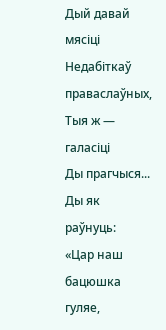Дый давай мясіці
Недабіткаў праваслаўных,
Тыя ж — галасіці
Ды прагчыся... Ды як раўнуць:
«Цар наш бацюшка гуляе,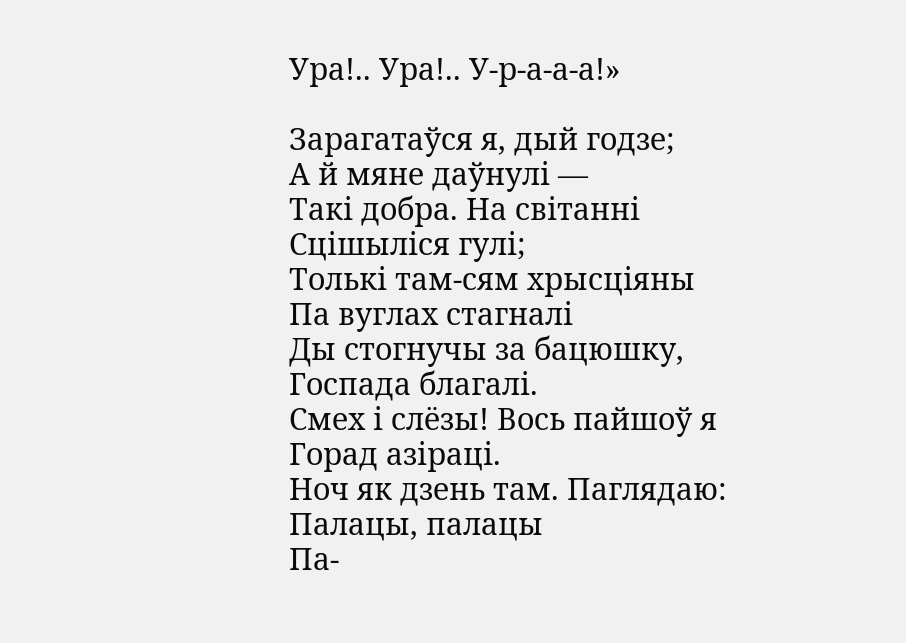Ура!.. Ура!.. У-р-а-а-а!»

Зарагатаўся я, дый годзе;
А й мяне даўнулі —
Такі добра. На світанні
Сцішыліся гулі;
Толькі там-сям хрысціяны
Па вуглах стагналі
Ды стогнучы за бацюшку,
Госпада благалі.
Смех і слёзы! Вось пайшоў я
Горад азіраці.
Ноч як дзень там. Паглядаю:
Палацы, палацы
Па-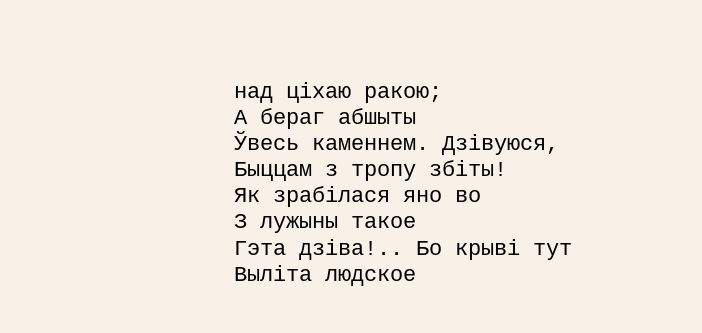над ціхаю ракою;
А бераг абшыты
Ўвесь каменнем. Дзівуюся,
Быццам з тропу збіты!
Як зрабілася яно во
З лужыны такое
Гэта дзіва!.. Бо крыві тут
Выліта людское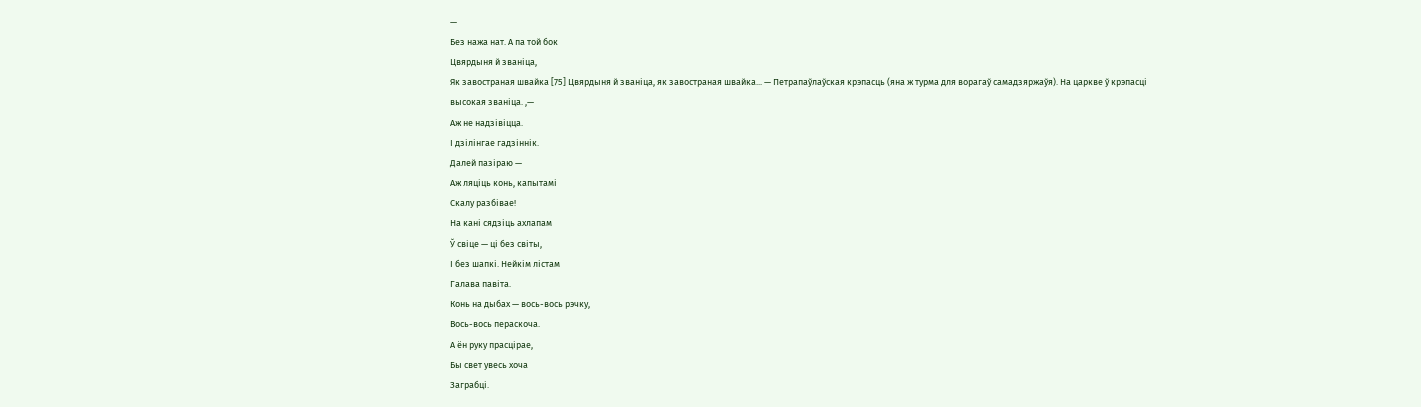—
Без нажа нат. А па той бок
Цвярдыня й званіца,
Як завостраная швайка [75] Цвярдыня й званіца, як завостраная швайка... — Петрапаўлаўская крэпасць (яна ж турма для ворагаў самадзяржаўя). На царкве ў крэпасці высокая званіца. ,—
Аж не надзівіцца.
I дзілінгае гадзіннік.
Далей пазіраю —
Аж ляціць конь, капытамі
Скалу разбівае!
На кані сядзіць ахлапам
Ў свіце — ці без світы,
I без шапкі. Нейкім лістам
Галава павіта.
Конь на дыбах — вось-вось рэчку,
Вось-вось пераскоча.
А ён руку прасцірае,
Бы свет увесь хоча
Заграбці.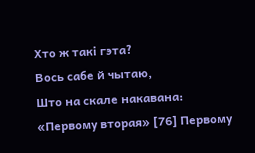Хто ж такі гэта?
Вось сабе й чытаю,
Што на скале накавана:
«Первому вторая» [76] Первому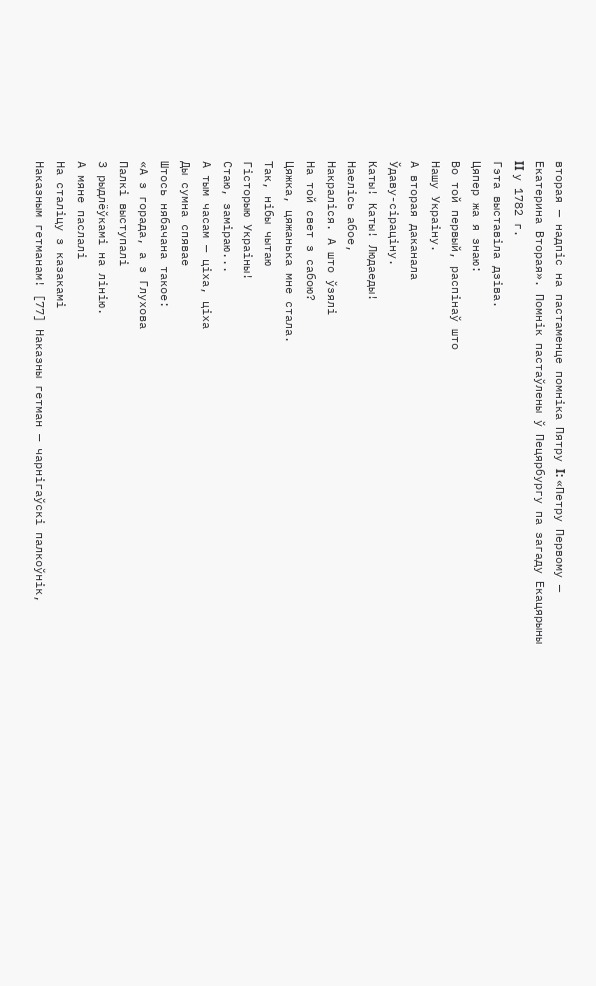вторая — надпіс на пастаменце помніка Пятру I: «Петру Первому — Екатерина Вторая». Помнік пастаўлены ў Пецярбургу па загаду Екацярыны II у 1782 г.
Гэта выставіла дзіва.
Цяпер жа я знаю:
Во той первый, распінаў што
Нашу Украіну.
А вторая даканала
Ўдаву-сіраціну.
Каты! Каты! Людаеды!
Наелісь абое,
Накраліся. А што ўзялі
На той свет з сабою?
Цяжка, цяжанька мне стала.
Так, нібы чытаю
Гісторыю Украіны!
Стаю, заміраю...
А тым часам — ціха, ціха
Ды сумна спявае
Штось нябачана такое:
«А з горада, а з Глухова
Палкі выступалі
З рыдлёўкамі на лінію.
А мяне паслалі
На сталіцу з казакамі
Наказным гетманам! [77] Наказны гетман — чарнігаўскі палкоўнік,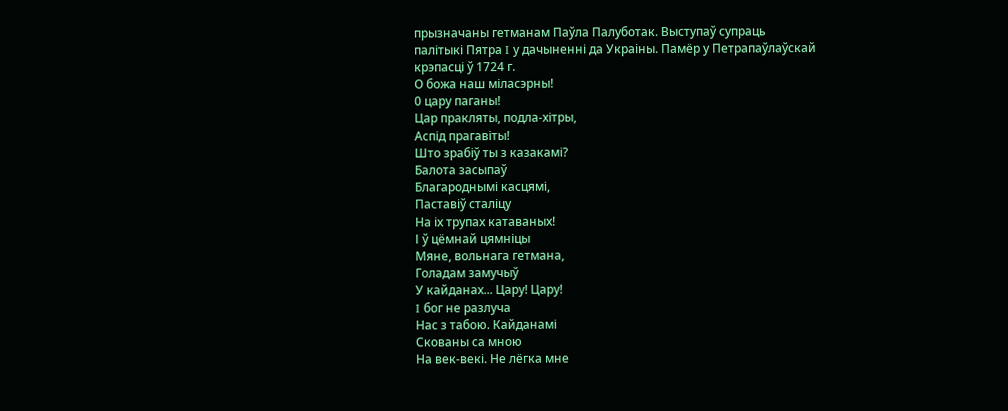прызначаны гетманам Паўла Палуботак. Выступаў супраць палітыкі Пятра I у дачыненні да Украіны. Памёр у Петрапаўлаўскай крэпасці ў 1724 г.
О божа наш міласэрны!
0 цару паганы!
Цар пракляты, подла-хітры,
Аспід прагавіты!
Што зрабіў ты з казакамі?
Балота засыпаў
Благароднымі касцямі,
Паставіў сталіцу
На іх трупах катаваных!
І ў цёмнай цямніцы
Мяне, вольнага гетмана,
Голадам замучыў
У кайданах... Цару! Цару!
I бог не разлуча
Нас з табою. Кайданамі
Скованы са мною
На век-векі. Не лёгка мне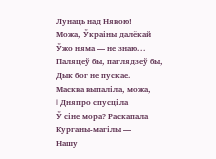Лунаць над Нявою!
Можа, Ўкраіны далёкай
Ўжо няма — не знаю...
Паляцеў бы, паглядзеў бы,
Дык бог не пускае.
Масква выпаліла, можа,
I Дняпро спусціла
Ў сіне мора? Раскапала
Курганы-магілы —
Нашу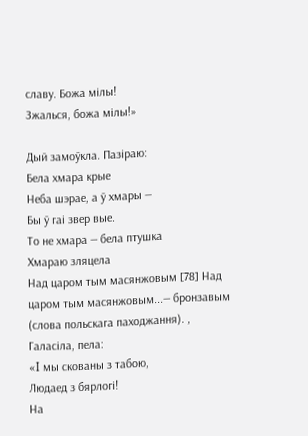славу. Божа мілы!
Зжалься, божа мілы!»

Дый замоўкла. Пазіраю:
Бела хмара крые
Неба шэрае, а ў хмары —
Бы ў гаі звер вые.
То не хмара — бела птушка
Хмараю зляцела
Над царом тым масянжовым [78] Над царом тым масянжовым...— бронзавым (слова польскага паходжання). ,
Галасіла, пела:
«I мы скованы з табою,
Людаед з бярлогі!
На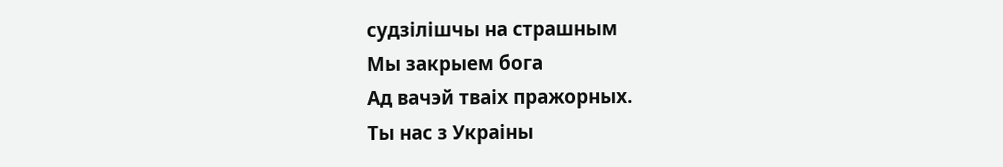судзілішчы на страшным
Мы закрыем бога
Ад вачэй тваіх пражорных.
Ты нас з Украіны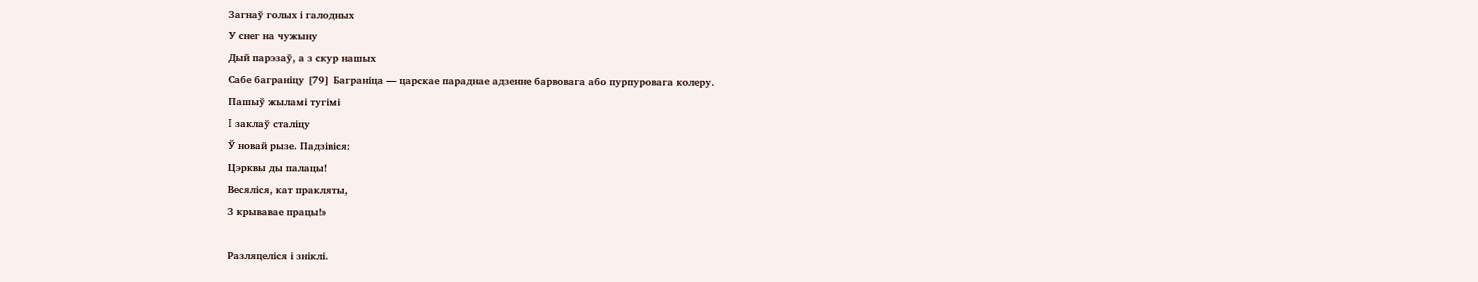Загнаў голых і галодных
У снег на чужыну
Дый парэзаў, а з скур нашых
Сабе баграніцу [79] Баграніца — царскае параднае адзенне барвовага або пурпуровага колеру.
Пашыў жыламі тугімі
I заклаў сталіцу
Ў новай рызе. Падзівіся:
Цэрквы ды палацы!
Весяліся, кат пракляты,
З крывавае працы!»

Разляцеліся і зніклі.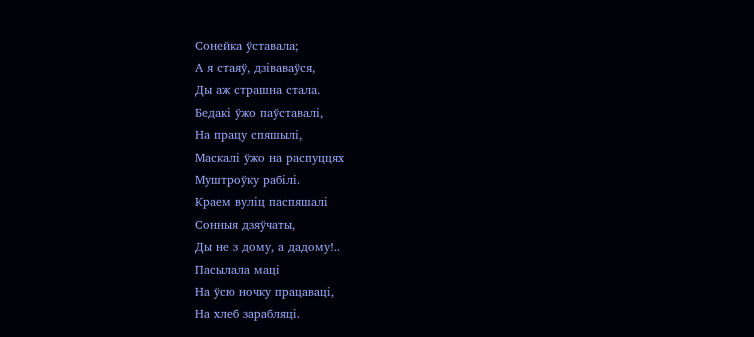Сонейка ўставала;
А я стаяў, дзіваваўся,
Ды аж страшна стала.
Бедакі ўжо паўставалі,
На працу спяшылі,
Маскалі ўжо на распуццях
Муштроўку рабілі.
Краем вуліц паспяшалі
Сонныя дзяўчаты,
Ды не з дому, а дадому!..
Пасылала маці
На ўсю ночку працаваці,
На хлеб зарабляці.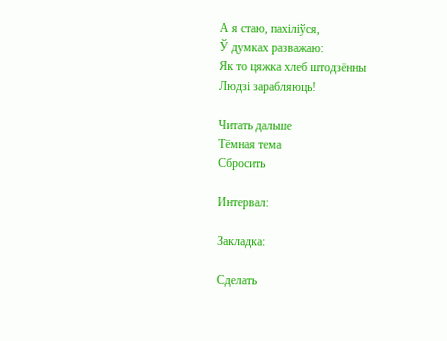А я стаю, пахіліўся,
Ў думках разважаю:
Як то цяжка хлеб штодзённы
Людзі зарабляюць!

Читать дальше
Тёмная тема
Сбросить

Интервал:

Закладка:

Сделать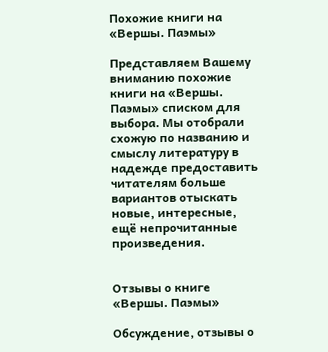Похожие книги на «Вершы. Паэмы»

Представляем Вашему вниманию похожие книги на «Вершы. Паэмы» списком для выбора. Мы отобрали схожую по названию и смыслу литературу в надежде предоставить читателям больше вариантов отыскать новые, интересные, ещё непрочитанные произведения.


Отзывы о книге «Вершы. Паэмы»

Обсуждение, отзывы о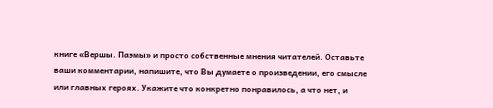книге «Вершы. Паэмы» и просто собственные мнения читателей. Оставьте ваши комментарии, напишите, что Вы думаете о произведении, его смысле или главных героях. Укажите что конкретно понравилось, а что нет, и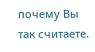почему Вы так считаете.